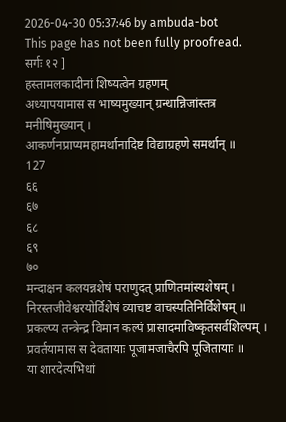2026-04-30 05:37:46 by ambuda-bot
This page has not been fully proofread.
सर्गः १२ ]
हस्तामलकादीनां शिष्यत्वेन ग्रहणम्
अध्यापयामास स भाष्यमुख्यान् ग्रन्थान्निजांस्तत्र मनीषिमुख्यान् ।
आकर्णनप्राप्यमहामर्थानादिष्ट विद्याग्रहणे समर्थान् ॥
127
६६
६७
६८
६९
७०
मन्दाक्षन कलयन्नशेषं पराणुदत् प्राणितमांस्यशेषम् ।
निरस्तजीवेश्वरयोर्विशेषं व्याचष्ट वाचस्पतिनिर्विशेषम् ॥
प्रकल्प्य तन्त्रेन्द्र विमान कल्पं प्रासादमाविष्कृतसर्वशिल्पम् ।
प्रवर्तयामास स देवतायाः पूजामजाचैरपि पूजितायाः ॥
या शारदेत्यभिधां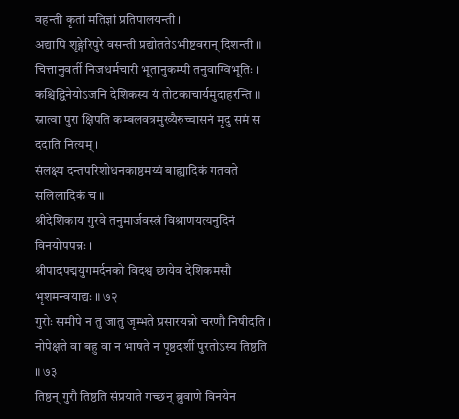वहन्ती कृतां मतिज्ञां प्रतिपालयन्ती ।
अद्यापि शृङ्गेरिपुरे वसन्ती प्रद्योततेऽभीष्टवरान् दिशन्ती ॥
चित्तानुवर्ती निजधर्मचारी भूतानुकम्पी तनुवाग्विभूतिः ।
कश्चिद्विनेयोऽजनि देशिकस्य यं तोटकाचार्यमुदाहरन्ति ॥
स्नात्वा पुरा क्षिपति कम्बलवत्रमुख्यैरुच्चासनं मृदु समं स ददाति नित्यम् ।
संलक्ष्य दन्तपरिशोधनकाष्ठमय्यं बाह्यादिकं गतवते सलिलादिकं च ॥
श्रीदेशिकाय गुरवे तनुमार्जवस्त्रं विश्राणयत्यनुदिनं विनयोपपन्नः ।
श्रीपादपद्मयुगमर्दनको विदश्व छायेव देशिकमसौ भृशमन्वयाद्यः ॥ ७२
गुरोः समीपे न तु जातु जृम्भते प्रसारयन्नो चरणौ निषीदति ।
नोपेक्षते वा बहु वा न भाषते न पृष्ठदर्शी पुरतोऽस्य तिष्ठति ॥ ७३
तिष्ठन् गुरौ तिष्ठति संप्रयाते गच्छन् ब्रुवाणे विनयेन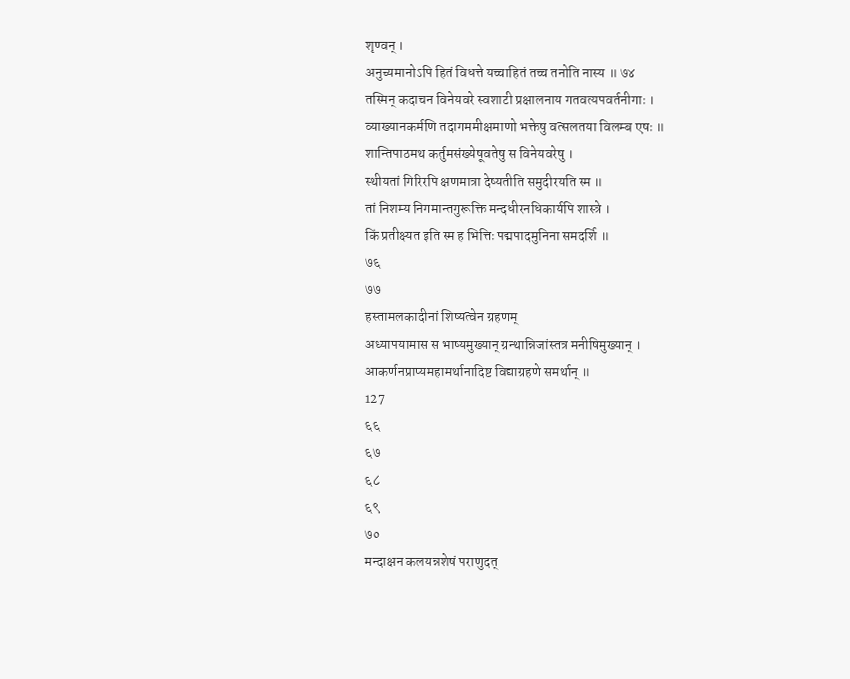शृण्वन् ।
अनुच्यमानोऽपि हितं विधत्ते यच्चाहितं तच्च तनोति नास्य ॥ ७४
तस्मिन् कदाचन विनेयवरे स्वशाटी प्रक्षालनाय गतवत्यपवर्तनीगाः ।
व्याख्यानकर्मणि तदागममीक्षमाणो भक्तेषु वत्सलतया विलम्ब एषः ॥
शान्तिपाठमथ कर्तुमसंख्येषूवतेषु स विनेयवरेषु ।
स्थीयतां गिरिरपि क्षणमात्रा देष्यतीति समुदीरयति स्म ॥
तां निशम्य निगमान्तगुरूक्ति मन्दधीरनधिकार्यपि शास्त्रे ।
किं प्रतीक्ष्यत इति स्म ह भित्तिः पद्मपादमुनिना समदर्शि ॥
७६
७७
हस्तामलकादीनां शिष्यत्वेन ग्रहणम्
अध्यापयामास स भाष्यमुख्यान् ग्रन्थान्निजांस्तत्र मनीषिमुख्यान् ।
आकर्णनप्राप्यमहामर्थानादिष्ट विद्याग्रहणे समर्थान् ॥
127
६६
६७
६८
६९
७०
मन्दाक्षन कलयन्नशेषं पराणुदत्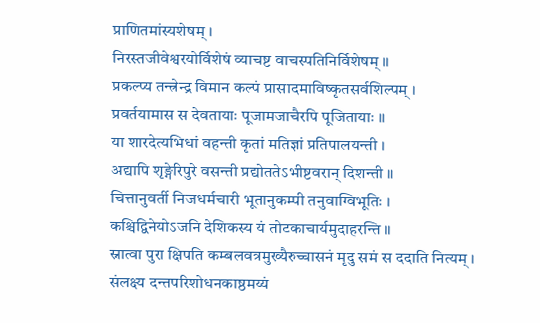प्राणितमांस्यशेषम् ।
निरस्तजीवेश्वरयोर्विशेषं व्याचष्ट वाचस्पतिनिर्विशेषम् ॥
प्रकल्प्य तन्त्रेन्द्र विमान कल्पं प्रासादमाविष्कृतसर्वशिल्पम् ।
प्रवर्तयामास स देवतायाः पूजामजाचैरपि पूजितायाः ॥
या शारदेत्यभिधां वहन्ती कृतां मतिज्ञां प्रतिपालयन्ती ।
अद्यापि शृङ्गेरिपुरे वसन्ती प्रद्योततेऽभीष्टवरान् दिशन्ती ॥
चित्तानुवर्ती निजधर्मचारी भूतानुकम्पी तनुवाग्विभूतिः ।
कश्चिद्विनेयोऽजनि देशिकस्य यं तोटकाचार्यमुदाहरन्ति ॥
स्नात्वा पुरा क्षिपति कम्बलवत्रमुख्यैरुच्चासनं मृदु समं स ददाति नित्यम् ।
संलक्ष्य दन्तपरिशोधनकाष्ठमय्यं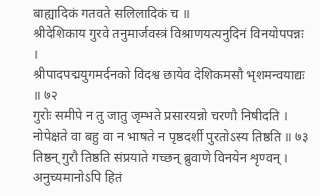बाह्यादिकं गतवते सलिलादिकं च ॥
श्रीदेशिकाय गुरवे तनुमार्जवस्त्रं विश्राणयत्यनुदिनं विनयोपपन्नः ।
श्रीपादपद्मयुगमर्दनको विदश्व छायेव देशिकमसौ भृशमन्वयाद्यः ॥ ७२
गुरोः समीपे न तु जातु जृम्भते प्रसारयन्नो चरणौ निषीदति ।
नोपेक्षते वा बहु वा न भाषते न पृष्ठदर्शी पुरतोऽस्य तिष्ठति ॥ ७३
तिष्ठन् गुरौ तिष्ठति संप्रयाते गच्छन् ब्रुवाणे विनयेन शृण्वन् ।
अनुच्यमानोऽपि हितं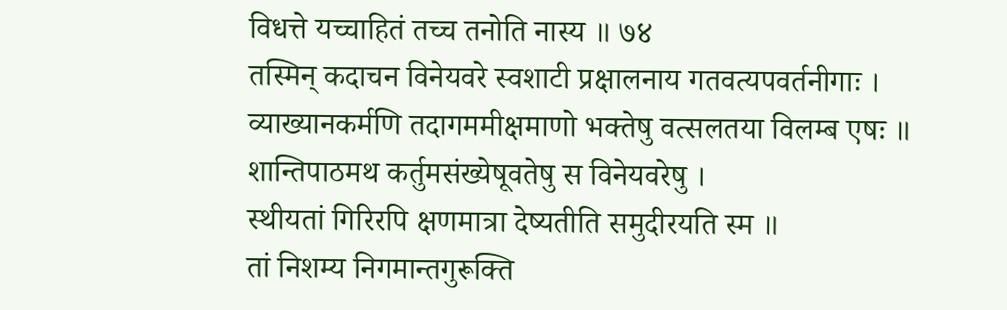विधत्ते यच्चाहितं तच्च तनोति नास्य ॥ ७४
तस्मिन् कदाचन विनेयवरे स्वशाटी प्रक्षालनाय गतवत्यपवर्तनीगाः ।
व्याख्यानकर्मणि तदागममीक्षमाणो भक्तेषु वत्सलतया विलम्ब एषः ॥
शान्तिपाठमथ कर्तुमसंख्येषूवतेषु स विनेयवरेषु ।
स्थीयतां गिरिरपि क्षणमात्रा देष्यतीति समुदीरयति स्म ॥
तां निशम्य निगमान्तगुरूक्ति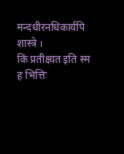मन्दधीरनधिकार्यपि शास्त्रे ।
किं प्रतीक्ष्यत इति स्म ह भित्तिः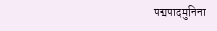पद्मपादमुनिना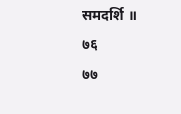समदर्शि ॥
७६
७७